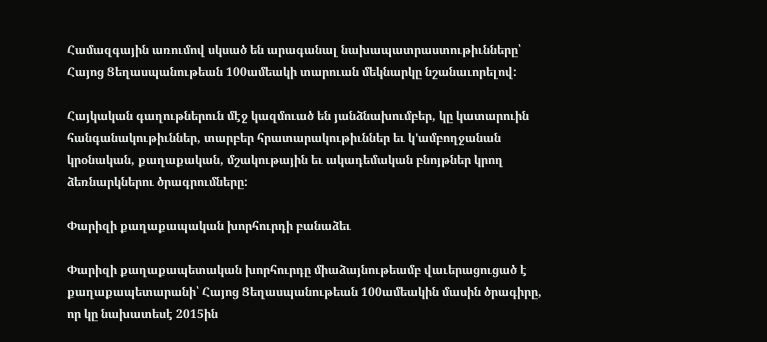Համազգային առումով սկսած են արագանալ նախապատրաստութիւնները՝ Հայոց Ցեղասպանութեան 100ամեակի տարուան մեկնարկը նշանաւորելով:

Հայկական գաղութներուն մէջ կազմուած են յանձնախումբեր, կը կատարուին հանգանակութիւններ, տարբեր հրատարակութիւններ եւ կ'ամբողջանան կրօնական, քաղաքական, մշակութային եւ ակադեմական բնոյթներ կրող ձեռնարկներու ծրագրումները:

Փարիզի քաղաքապական խորհուրդի բանաձեւ

Փարիզի քաղաքապետական խորհուրդը միաձայնութեամբ վաւերացուցած է քաղաքապետարանի՝ Հայոց Ցեղասպանութեան 100ամեակին մասին ծրագիրը, որ կը նախատեսէ 2015ին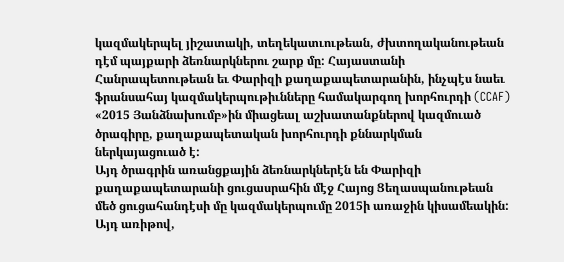կազմակերպել յիշատակի, տեղեկատւութեան, ժխտողականութեան դէմ պայքարի ձեռնարկներու շարք մը: Հայաստանի Հանրապետութեան եւ Փարիզի քաղաքապետարանին, ինչպէս նաեւ ֆրանսահայ կազմակերպութիւնները համակարգող խորհուրդի (CCAF) «2015 Յանձնախումբ»ին միացեալ աշխատանքներով կազմուած ծրագիրը, քաղաքապետական խորհուրդի քննարկման ներկայացուած է:
Այդ ծրագրին առանցքային ձեռնարկներէն են Փարիզի քաղաքապետարանի ցուցասրահին մէջ Հայոց Ցեղասպանութեան մեծ ցուցահանդէսի մը կազմակերպումը 2015ի առաջին կիսամեակին: Այդ առիթով,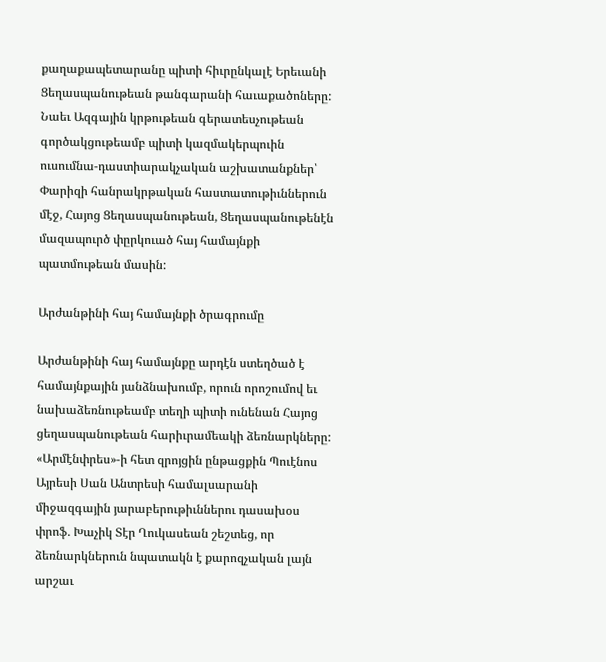քաղաքապետարանը պիտի հիւրընկալէ Երեւանի Ցեղասպանութեան թանգարանի հաւաքածոները: Նաեւ Ազգային կրթութեան գերատեսչութեան գործակցութեամբ պիտի կազմակերպուին ուսումնա-դաստիարակչական աշխատանքներ՝ Փարիզի հանրակրթական հաստատութիւններուն մէջ, Հայոց Ցեղասպանութեան, Ցեղասպանութենէն մազապուրծ փըրկուած հայ համայնքի պատմութեան մասին:

Արժանթինի հայ համայնքի ծրագրումը

Արժանթինի հայ համայնքը արդէն ստեղծած է համայնքային յանձնախումբ, որուն որոշումով եւ նախաձեռնութեամբ տեղի պիտի ունենան Հայոց ցեղասպանութեան հարիւրամեակի ձեռնարկները:
«Արմէնփրես»-ի հետ զրոյցին ընթացքին Պուէնոս Այրեսի Սան Անտրեսի համալսարանի միջազգային յարաբերութիւններու դասախօս փրոֆ. Խաչիկ Տէր Ղուկասեան շեշտեց, որ ձեռնարկներուն նպատակն է քարոզչական լայն արշաւ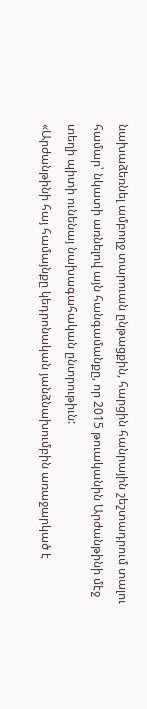նախաձեռնել ամբողջ տարուան ընթացքին, հարցին հանրային շեշտադրում տալու համար՝ նկատի առնելով այն հանգամանքը, որ 2015 թուականին Արժանթինի մէջ տեղի պիտի ունենայ նախագահական ընտրութիւն:
«Արժանթինի հայ համայնքը կեդրոնական յանձնախումբին առաջարկած է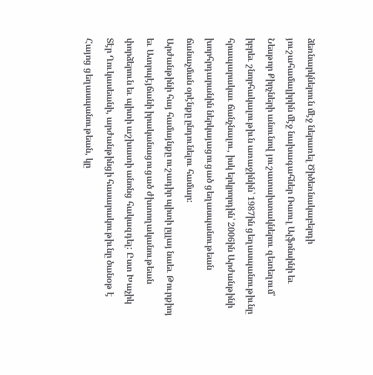ձեռնարկներուն մէջ ներառել Ծիծեռնակաբերդի յուշահամալիրին մէջ նախագահներ Ռաուլ Ալֆոնսինի եւ Նեսթոր Քիրչների անունով յուշատախտակներու զետեղում՝ իբրեւ շնորհակալութիւն առաջինին՝ 1987ին ցեղասպանութիւնը հրապարակաւ ճանչնալու, իսկ երկրորդին՝ 2006ին Արժանթինի խորհրդարանին ներկայացուցած ցեղասպանութեան ճանաչման օրէնքը ընդունելու համար:
Արժանթինի հայ համայնքը ուշադիր պիտի ըլլայ նաեւ Թուրքիոյ եւ Ատրպէյճանի իրականացուցած ժխտողականութեան փորձերուն եւ պիտի աշխատի անոնց հակազդել: Ըստ Խաչիկ Տէր Ղուկասեանի, արժանթինցի հասարակութիւնը ծանօթ է Հայոց ցեղասպանութեան, կը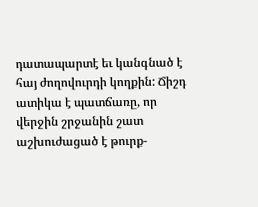դատապարտէ եւ կանգնած է հայ ժողովուրդի կողքին: Ճիշդ ատիկա է պատճառը, որ վերջին շրջանին շատ աշխուժացած է թուրք-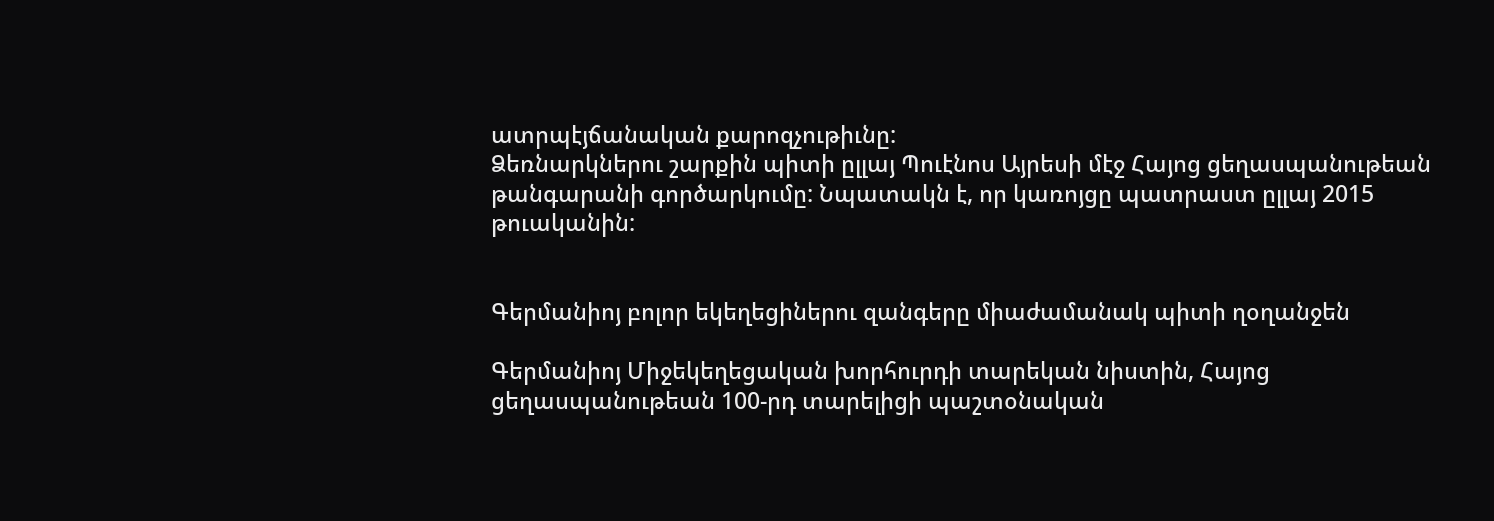ատրպէյճանական քարոզչութիւնը:
Ձեռնարկներու շարքին պիտի ըլլայ Պուէնոս Այրեսի մէջ Հայոց ցեղասպանութեան թանգարանի գործարկումը: Նպատակն է, որ կառոյցը պատրաստ ըլլայ 2015 թուականին:


Գերմանիոյ բոլոր եկեղեցիներու զանգերը միաժամանակ պիտի ղօղանջեն

Գերմանիոյ Միջեկեղեցական խորհուրդի տարեկան նիստին, Հայոց ցեղասպանութեան 100-րդ տարելիցի պաշտօնական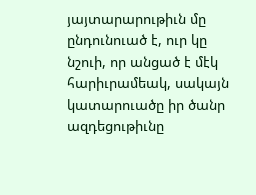յայտարարութիւն մը ընդունուած է, ուր կը նշուի, որ անցած է մէկ հարիւրամեակ, սակայն կատարուածը իր ծանր ազդեցութիւնը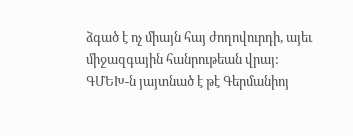ձգած է ոչ միայն հայ ժողովուրդի, այեւ միջազգային հանրութեան վրայ:
ԳՄԵԽ-ն յայտնած է թէ Գերմանիոյ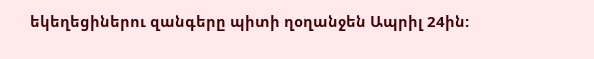եկեղեցիներու զանգերը պիտի ղօղանջեն Ապրիլ 24ին: